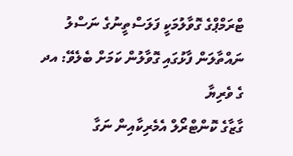ޓްރަމްޕްގެ ގޮވާލުމަކީ ފަލަސްތީނުގެ ނަސްލު ނައްތާލަން ފާޅުގައި ގޮވާލުން ކަމަށް ބެލެވޭ: އދ ގެ ވެރިޔާ
ގާޒާގެ ކޮންޓްރޯލް އެމެރިކާއިން ނަގާ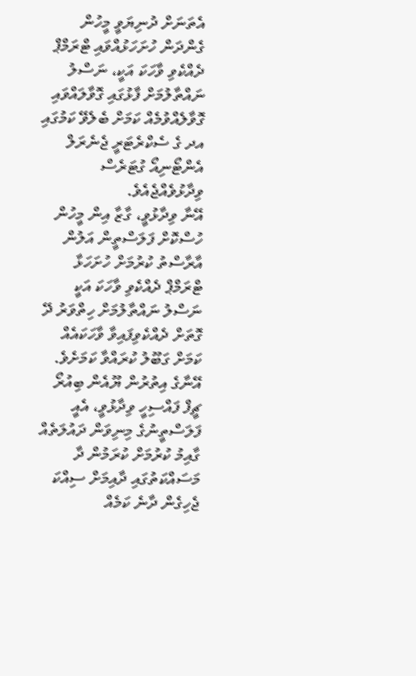އެތަނަށް ދުނިޔަވީ މީހުން ގެންދަން ހުށަހަޅުއްވައި ޓްރަމްޕް ދެއްކެވި ވާހަކަ އަކީ، ނަސްލު ނައްތާލުމަށް ފާޅުގައި ގޮވާލައްވައި ގޮވާލެއްވުމެއް ކަމަށް ބެލެވޭ ކަމުގައި އދ ގެ ސެކްރެޓަރީ ޖެނެރަލް އެންޓޯނިއޯ ގުޓަރެސް ވިދާޅުވެއްޖެއެވެ.
އޭނާ ވިދާޅުވީ، ގާޒާ އިން މީހުން ހުސްކޮށް ފަލަސްތީން އަލުން އާރާސްތު ކުރުމަށް ހުށަހަޅާ ޓްރަމްޕް ދެއްކެވި ވާހަކަ އަކީ ނަސްލު ނައްތާލުމަށް ހިތްވަރު ދޭ ގޮތަށް ދެއްކެވިފައިވާ ވާހަކައެއް ކަމަށް ގަބޫލު ކުރައްވާ ކަމަށެވެ. އޭނާގެ އިތުރުން ޔޫއެން ބިއުރޯ ޗީފް ފައްސިހީ ވިދާޅުވީ، އެއީ ފަލަސްތީނުގެ މިނިވަން ދައުލަތެއް ގާއިމު ކުރުމަށް ކުރަމުން ދާ މަސައްކަތުގައި ދާއިމަށް ސިއްކަ ޖެހިގެން ދާނެ ކަމެއް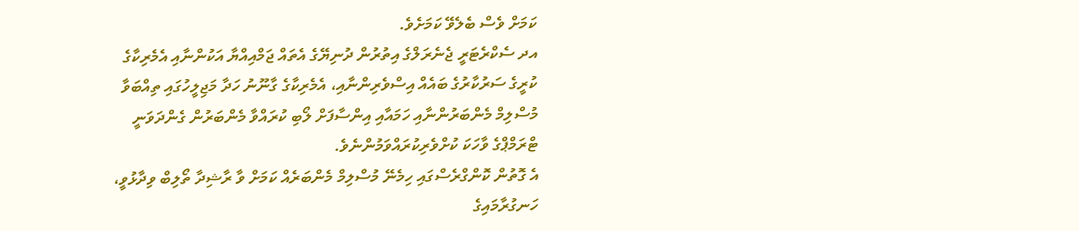ކަމަށް ވެސް ބެލެވޭ ކަމަށެވެ.
އދ ސެކްރެޓަރީ ޖެނެރަލްގެ އިތުރުން ދުނިޔޭގެ އެތައް ޖަމްއިއްޔާ އަކުންނާއި އެމެރިކާގެ ކުރީގެ ސަރުކާރުގެ ބައެއް އިސްވެރިންނާއި، އެމެރިކާގެ ގާނޫނު ހަދާ މަޖިލީހުގައި ތިއްބަވާ މުސްލިމް މެންބަރުންނާއި ހަމައާއި އިންސާފަށް ލޯބި ކުރައްވާ މެންބަރުން ގެންދަވަނީ ޓްރަމްޕްގެ ވާހަކަ ކުށްވެރިކުރައްވަމުންނެވެ.
އެ ގޮތުން ކޮންގްރެސްގައި ހިމެނޭ މުސްލިމް މެންބަރެއް ކަމަށް ވާ ރާޝިދާ ތޯލިބް ވިދާޅުވީ، ހަނގުރާމައިގެ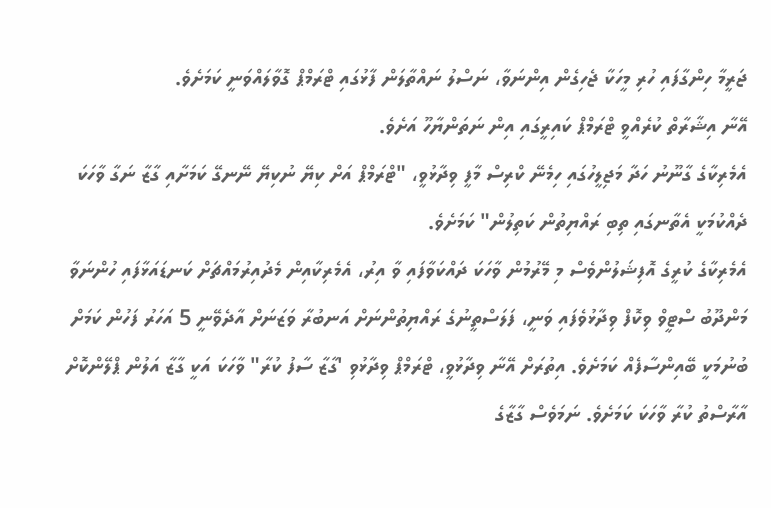ޖަރީމާ ހިންގާފައި ހުރި މީހަކާ ޖެހިގެން އިންނަވާ، ނަސްލު ނައްތާލަން ފާޅުގައި ޓްރަމްޕް ގޮވާލައްވަނީ ކަމަށެވެ.
އޭނާ އިޝާރާތް ކުރެއްވީ ޓްރަމްޕް ކައިރީގައި އިން ނަތަންޔާހޫ އަށެވެ.
އެމެރިކާގެ ގާނޫނު ހަދާ މަޖިލީހުގައި ހިމެނޭ ކްރިސް މާފީ ވިދާޅުވީ، "ޓްރަމްޕް އަށް ކިޔޭ ނުކިޔޭ ނޭނގޭ ކަމަށާއި ގާޒާ ނަގާ ވާހަކަ ދެއްކުމަކީ އެތާނގައި ތިބި ރައްޔިތުން ކަތިލުން" ކަމަށެވެ.
އެމެރިކާގެ ކުރީގެ އޮފިޝަލުންވެސް މި މޭރުމުން ވާހަކަ ދައްކަވާފައި ވާ އިރު، އެމެރިކާއިން މެދުއިރުމައްޗަށް ކަނޑައަޅާފައި ހުންނަވާ މަންދޫބު ސްޓީވް ވިކޮފް ވިދާޅުވެފައި ވަނީ، ފަލަސްތީނުގެ ރައްޔިތުންނަށް އަނބުރާ ވަޒަނަށް އާދެވޭނީ 5 އަހަރު ފަހުން ކަމަށް ބުނުމަކީ ބޭއިންސާފެއް ކަމަށެވެ. އިތުރަށް އޭނާ ވިދާޅުވީ، ޓްރަމްޕް ވިދާޅުވި 'ގާޒާ ސާފު ކުރާ" ވާހަކަ އަކީ ގާޒާ އަލުން ޕްލޭންކޮށް އާރާސްތު ކުރާ ވާހަކަ ކަމަށެވެ. ނަމަވެސް ގާޒާގެ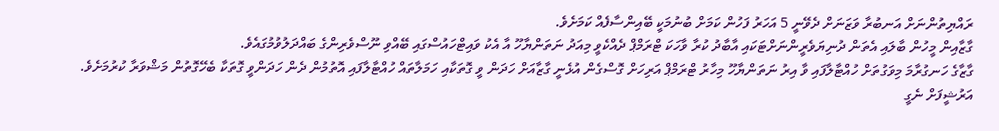ރައްޔިތުންނަށް އަނބުރާ ވަޒަނަށް ދެވޭނީ 5 އަހަރު ފަހުން ކަމަށް ބުނުމަކީ ބޭއިންސާފެއް ކަމަށެވެ.
ގާޒާއިން މީހުން ބާލައި އެތަން ދުނިޔަވެރީންނަށްޓަކައި އާބާދު ކުރާ ވާހަކަ ޓްރަމްޕް ދެއްކެވީ މިއަދު ނަތަންޔާހޫ އާ އެކު ވައިޓްހައުސްގައި ބޭއްވި ނޫސްވެރިންގެ ބައްދަލުވުމުގައެވެ.
ގާޒާގެ ހަނގުރާމަ މިވަގުތަށް ހުއްޓާލާފައި ވާ އިރު ނަތަންޔާހޫ މިހާރު ޓްރަމްޕް އަރިހަށް ގޮސްގެން އުޅެނީ ގާޒާއަށް ހަދަން ވީ ގޮތަކާއި ހަމަލާތައް ހުއްޓާލާފައި އޮތުމުން ދެން ހަދަންވީ ގޮތަކާ ބެހޭގޮތުން މަޝްވަރާ ކުރުމަށެވެ.
އަރުޝީފަށް ނެގީ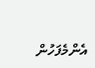އެންމެފަހުން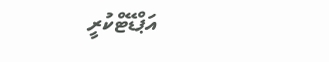އަޕްޑޭޓްކުރީ